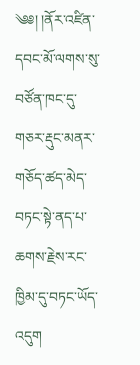༄༅། །ནོར་འཛིན་དབང་མོ་ལགས་སུ་བཙོན་ཁང་དུ་གཅར་རྡུང་མནར་གཅོད་ཚད་མེད་བཏང་སྟེ་ནད་པ་ཆགས་རྗེས་རང་ཁྱིམ་དུ་བཏང་ཡོད་འདུག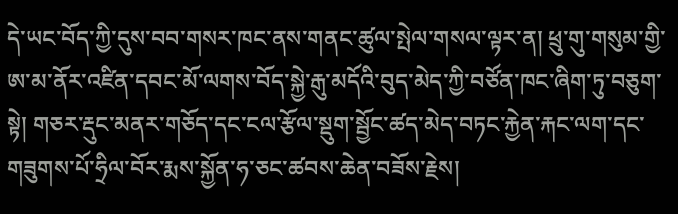དེ་ཡང་བོད་ཀྱི་དུས་བབ་གསར་ཁང་ནས་གནང་ཚུལ་སྤེལ་གསལ་ལྟར་ན། ཕྲུ་གུ་གསུམ་གྱི་ཨ་མ་ནོར་འཛིན་དབང་མོ་ལགས་བོད་སྐྱེ་རྒུ་མདོའི་བུད་མེད་ཀྱི་བཙོན་ཁང་ཞིག་ཏུ་བཅུག་སྟེ། གཅར་རྡུང་མནར་གཅོད་དང་ངལ་རྩོལ་སྡུག་སྦྱོང་ཚད་མེད་བཏང་རྐྱེན་རྐང་ལག་དང་གཟུགས་པོ་ཧྲིལ་བོར་རྨས་སྐྱོན་ཧ་ཅང་ཚབས་ཆེན་བཟོས་རྗེས།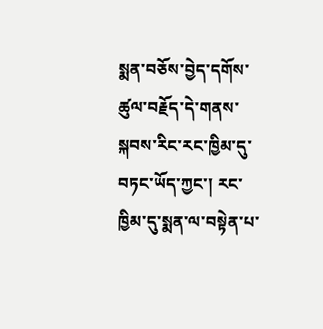སྨན་བཅོས་བྱེད་དགོས་ཚུལ་བརྗོད་དེ་གནས་སྐབས་རིང་རང་ཁྱིམ་དུ་བཏང་ཡོད་ཀྱང་། རང་ཁྱིམ་དུ་སྨན་ལ་བསྟེན་པ་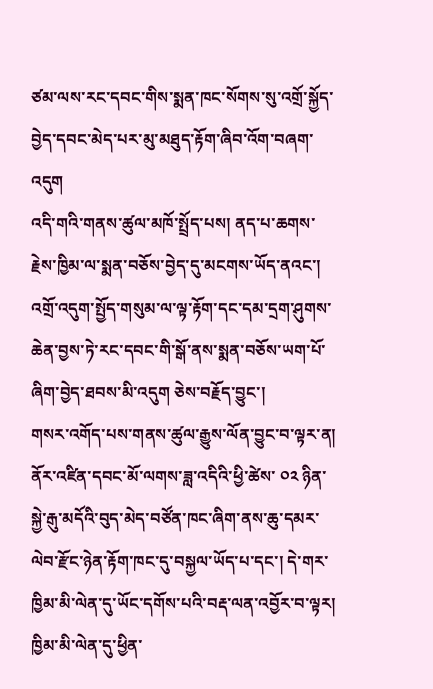ཙམ་ལས་རང་དབང་གིས་སྨན་ཁང་སོགས་སུ་འགྲོ་སྐྱོད་བྱེད་དབང་མེད་པར་མུ་མཐུད་རྟོག་ཞིབ་འོག་བཞག་འདུག
འདི་གའི་གནས་ཚུལ་མཁོ་སྤྲོད་པས། ནད་པ་ཆགས་རྗེས་ཁྱིམ་ལ་སྨན་བཅོས་བྱེད་དུ་མངགས་ཡོད་ནའང་། འགྲོ་འདུག་སྤྱོད་གསུམ་ལ་ལྟ་རྟོག་དང་དམ་དྲག་ཤུགས་ཆེན་བྱས་ཏེ་རང་དབང་གི་སྒོ་ནས་སྨན་བཅོས་ཡག་པོ་ཞིག་བྱེད་ཐབས་མི་འདུག ཅེས་བརྗོད་བྱུང་།
གསར་འགོད་པས་གནས་ཚུལ་རྒྱུས་ལོན་བྱུང་བ་ལྟར་ན། ནོར་འཛིན་དབང་མོ་ལགས་ཟླ་འདིའི་ཕྱི་ཚེས་ ༠༢ ཉིན་སྐྱེ་རྒུ་མདོའི་བུད་མེད་བཙོན་ཁང་ཞིག་ནས་ཆུ་དམར་ལེབ་རྫོང་ཉེན་རྟོག་ཁང་དུ་བསྐྱལ་ཡོད་པ་དང་། དེ་གར་ཁྱིམ་མི་ལེན་དུ་ཡོང་དགོས་པའི་བརྡ་ལན་འབྱོར་བ་ལྟར། ཁྱིམ་མི་ལེན་དུ་ཕྱིན་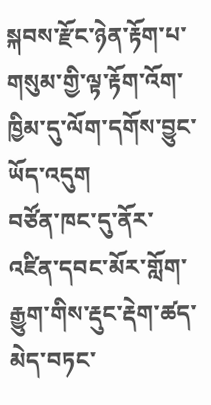སྐབས་རྫོང་ཉེན་རྟོག་པ་གསུམ་གྱི་ལྟ་རྟོག་འོག་ཁྱིམ་དུ་ལོག་དགོས་བྱུང་ཡོད་འདུག
བཙོན་ཁང་དུ་ནོར་འཛིན་དབང་མོར་གློག་རྒྱུག་གིས་རྡུང་རྡེག་ཚད་མེད་བཏང་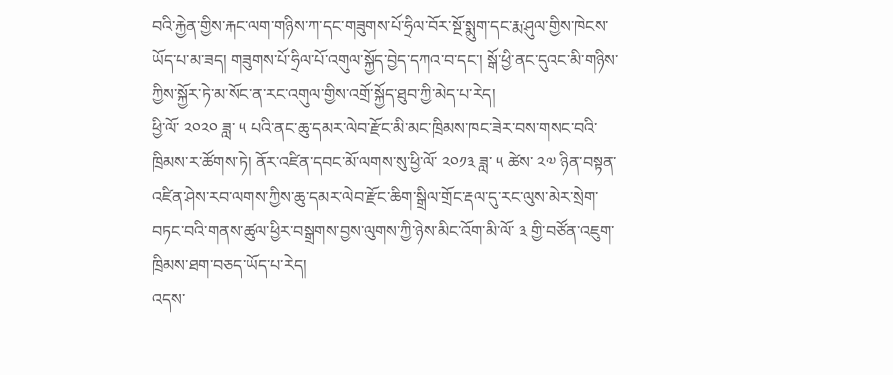བའི་རྐྱེན་གྱིས་རྐང་ལག་གཉིས་ཀ་དང་གཟུགས་པོ་ཧྲིལ་བོར་སྔོ་སྨུག་དང་རྨ་ཤུལ་གྱིས་ཁེངས་ཡོད་པ་མ་ཟད། གཟུགས་པོ་ཧྲིལ་པོ་འགུལ་སྐྱོད་བྱེད་དཀའ་བ་དང་། སྒོ་ཕྱི་ནང་དུའང་མི་གཉིས་ཀྱིས་སྐྱོར་ཏེ་མ་སོང་ན་རང་འགུལ་གྱིས་འགྲོ་སྐྱོད་ཐུབ་ཀྱི་མེད་པ་རེད།
ཕྱི་ལོ་ ༢༠༢༠ ཟླ་ ༥ པའི་ནང་ཆུ་དམར་ལེབ་རྫོང་མི་མང་ཁྲིམས་ཁང་ཟེར་བས་གསང་བའི་ཁྲིམས་ར་ཚོགས་ཏེ། ནོར་འཛིན་དབང་མོ་ལགས་སུ་ཕྱི་ལོ་ ༢༠༡༣ ཟླ་ ༥ ཚེས་ ༢༧ ཉིན་བསྟན་འཛིན་ཤེས་རབ་ལགས་ཀྱིས་ཆུ་དམར་ལེབ་རྫོང་ཆིག་སྒྲིལ་གྲོང་རྡལ་དུ་རང་ལུས་མེར་སྲེག་བཏང་བའི་གནས་ཚུལ་ཕྱིར་བསྒྲགས་བྱས་ལུགས་ཀྱི་ཉེས་མིང་འོག་མི་ལོ་ ༣ གྱི་བཙོན་འཇུག་ཁྲིམས་ཐག་བཅད་ཡོད་པ་རེད།
འདས་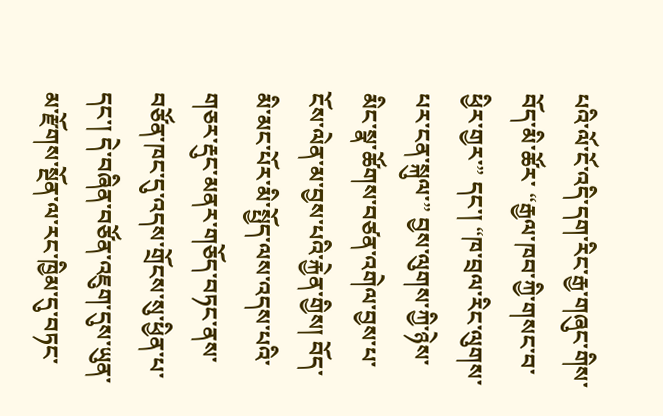པའི་ལོ་ངོ་འདི་དག་རིང་རྒྱ་གཞུང་གིས་བོད་མི་ཚོར་ “རྒྱལ་ཁབ་ཀྱི་གསང་བ་ཕྱིར་གྱར་” དང་། “ཁ་བྲལ་རིང་ལུགས་པར་ངན་སྐུལ་” བྱས་ལུགས་ཀྱི་ཉེས་མིང་སྣ་ཚོགས་བཙན་འགེལ་བྱས་པ་ངོས་ལེན་མ་བྱས་པའི་རྐྱེན་གྱིས། བོད་མི་མང་པོར་མི་སྤྱོད་ལས་འདས་པའི་གཅར་རྡུང་མནར་གཅོད་བཏང་ནས་བཙོན་ཁང་དུ་འདས་གྲོངས་སུ་ཕྱིན་པ་དང་། དེ་བཞིན་བཙོན་འཇུག་དུས་ཡུན་མ་རྫོགས་སྔོན་ལ་རང་ཁྱིམ་དུ་བཏང་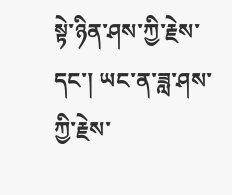སྟེ་ཉིན་ཤས་ཀྱི་རྗེས་དང་། ཡང་ན་ཟླ་ཤས་ཀྱི་རྗེས་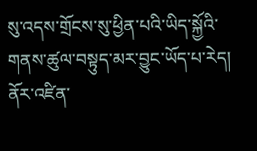སུ་འདས་གྲོངས་སུ་ཕྱིན་པའི་ཡིད་སྐྱོའི་གནས་ཚུལ་བསྟུད་མར་བྱུང་ཡོད་པ་རེད།
ནོར་འཛིན་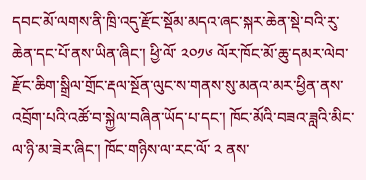དབང་མོ་ལགས་ནི་ཁྲི་འདུ་རྫོང་སྡོམ་མདའ་ཞང་སྐར་ཆེན་སྡེ་བའི་རུ་ཆེན་དང་པོ་ནས་ཡིན་ཞིང་། ཕྱི་ལོ་ ༢༠༡༦ ལོར་ཁོང་མོ་ཆུ་དམར་ལེབ་རྫོང་ཆིག་སྒྲིལ་གྲོང་རྡལ་སྔོན་ལུང་ས་གནས་སུ་མནའ་མར་ཕྱིན་ནས་འབྲོག་པའི་འཚོ་བ་སྐྱེལ་བཞིན་ཡོད་པ་དང་། ཁོང་མོའི་བཟའ་ཟླའི་མིང་ལ་ཉི་མ་ཟེར་ཞིང་། ཁོང་གཉིས་ལ་རང་ལོ་ ༢ ནས་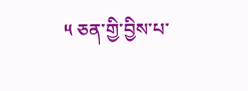༥ ཅན་གྱི་བྱིས་པ་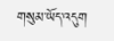གསུམ་ཡོད་འདུག